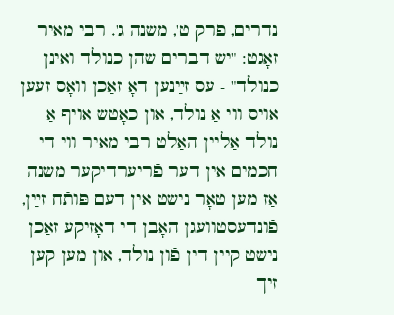נדרים, פרק ט', משנה ג'. רבי מאיר זאָגט: "יש דברים שהן כנולד ואינן כנולד" - עס זײַנען דאָ זאַכן וואָס זעען אויס ווי אַ נולד, און כאָטש אויף אַ נולד אַליין האַלט רבי מאיר ווי די חכמים אין דער פֿריערדיקער משנה אַז מען טאָר נישט אין דעם פּותֿח זײַן, פֿונדעסטוועגן האָבן די דאָזיקע זאַכן נישט קיין דין פֿון נולד, און מען קען זיך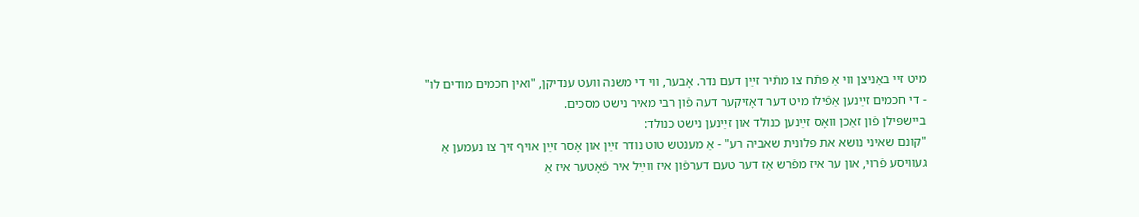מיט זיי באַניצן ווי אַ פּתֿח צו מתֿיר זײַן דעם נדר. אָבער, ווי די משנה וועט ענדיקן, "ואין חכמים מודים לו" - די חכמים זײַנען אַפֿילו מיט דער דאָזיקער דעה פֿון רבי מאיר נישט מסכים.
ביישפּילן פֿון זאַכן וואָס זײַנען כנולד און זײַנען נישט כנולד:
"קונם שאיני נושא את פלונית שאביה רע" - אַ מענטש טוט נודר זײַן און אָסר זײַן אויף זיך צו נעמען אַ געוויסע פֿרוי, און ער איז מפֿרש אַז דער טעם דערפֿון איז ווײַל איר פֿאָטער איז אַ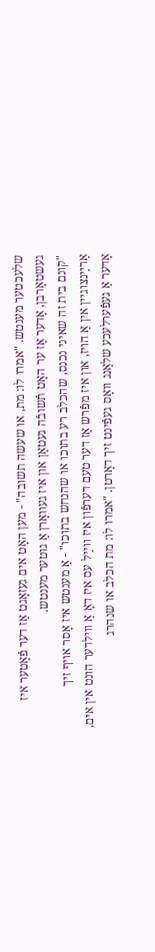שלעכטער מענטש. "אמרו לו: מת, או שעשה תשובה" - מען האָט אים געזאָגט אַז דער פֿאָטער איז געשטאָרבן, אָדער אַז ער האָט תֿשובֿה געטאָן און איז געוואָרן אַ גוטער מענטש.
"קונם בית זה שאיני נכנס, שהכלב רע בתוכו או שהנחש בתוכו" - אַ מענטש איז אָסר אויף זיך אַרײַנצוגיין אין אַ הויז, און איז מפֿרש אַז דער טעם דערפֿון איז ווײַל עס איז דאָ אַ ווילדער הונט אין אים, אָדער אַ געפֿערלעכע שלאַנג וואָס געפֿינט זיך דאָרטן. "אמרו לו: מת הכלב או שנהרג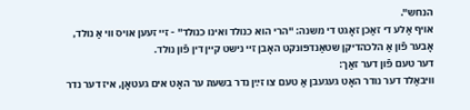הנחש".
אויף אַלע די זאַכן זאָגט די משנה: "הרי הוא כנולד ואינו כנולד" - זיי זעען אויס ווי אַ נולד, אָבער פֿון אַ הלכהדיקן שטאַנדפּונקט האָבן זיי נישט קיין דין פֿון נולד.
דער טעם פֿון דער זאַך:
וויבאַלד דער נודר האָט געגעבן אַ טעם צו זײַן נדר בשעת ער האָט אים געטאָן, איז דער נדר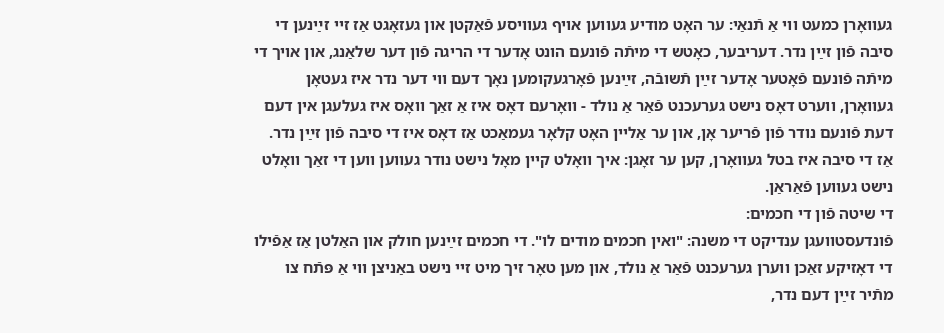געוואָרן כמעט ווי אַ תֿנאַי: ער האָט מודיע געווען אויף געוויסע פֿאַקטן און געזאָגט אַז זיי זײַנען די סיבה פֿון זײַן נדר. דעריבער, כאָטש די מיתֿה פֿונעם הונט אָדער די הריגה פֿון דער שלאַנג, און אויך די מיתֿה פֿונעם פֿאָטער אָדער זײַן תֿשובֿה, זײַנען פֿאָרגעקומען נאָך דעם ווי דער נדר איז געטאָן געוואָרן, ווערט דאָס נישט גערעכנט פֿאַר אַ נולד - וואָרעם דאָס איז אַ זאַך וואָס איז געלעגן אין דעם דעת פֿונעם נודר פֿון פֿריער אָן, און ער אַליין האָט קלאָר געמאַכט אַז דאָס איז די סיבה פֿון זײַן נדר. אַז די סיבה איז בטל געוואָרן, קען ער זאָגן: איך וואָלט קיין מאָל נישט נודר געווען ווען די זאַך וואָלט נישט געווען פֿאַראַן.
די שיטה פֿון די חכמים:
פֿונדעסטוועגן ענדיקט די משנה: "ואין חכמים מודים לו". די חכמים זײַנען חולק און האַלטן אַז אַפֿילו די דאָזיקע זאַכן ווערן גערעכנט פֿאַר אַ נולד, און מען טאָר זיך מיט זיי נישט באַניצן ווי אַ פּתֿח צו מתֿיר זײַן דעם נדר,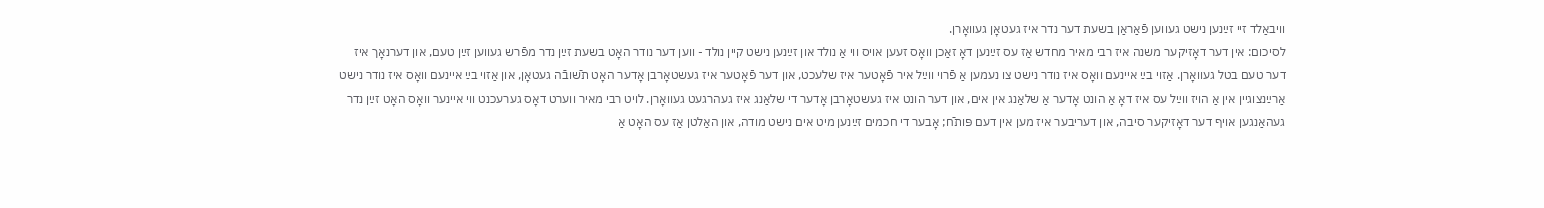וויבאַלד זיי זײַנען נישט געווען פֿאַראַן בשעת דער נדר איז געטאָן געוואָרן.
לסיכום: אין דער דאָזיקער משנה איז רבי מאיר מחדש אַז עס זײַנען דאָ זאַכן וואָס זעען אויס ווי אַ נולד און זײַנען נישט קיין נולד - ווען דער נודר האָט בשעת זײַן נדר מפֿרש געווען זײַן טעם, און דערנאָך איז דער טעם בטל געוואָרן. אַזוי בײַ איינעם וואָס איז נודר נישט צו נעמען אַ פֿרוי ווײַל איר פֿאָטער איז שלעכט, און דער פֿאָטער איז געשטאָרבן אָדער האָט תֿשובֿה געטאָן, און אַזוי בײַ איינעם וואָס איז נודר נישט אַרײַנצוגיין אין אַ הויז ווײַל עס איז דאָ אַ הונט אָדער אַ שלאַנג אין אים, און דער הונט איז געשטאָרבן אָדער די שלאַנג איז געהרגעט געוואָרן. לויט רבי מאיר ווערט דאָס גערעכנט ווי איינער וואָס האָט זײַן נדר געהאַנגען אויף דער דאָזיקער סיבה, און דעריבער איז מען אין דעם פּותֿח; אָבער די חכמים זײַנען מיט אים נישט מודה, און האַלטן אַז עס האָט אַ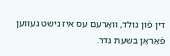דין פֿון נולד, וואָרעם עס איז נישט געווען פֿאַראַן בשעת נדר.